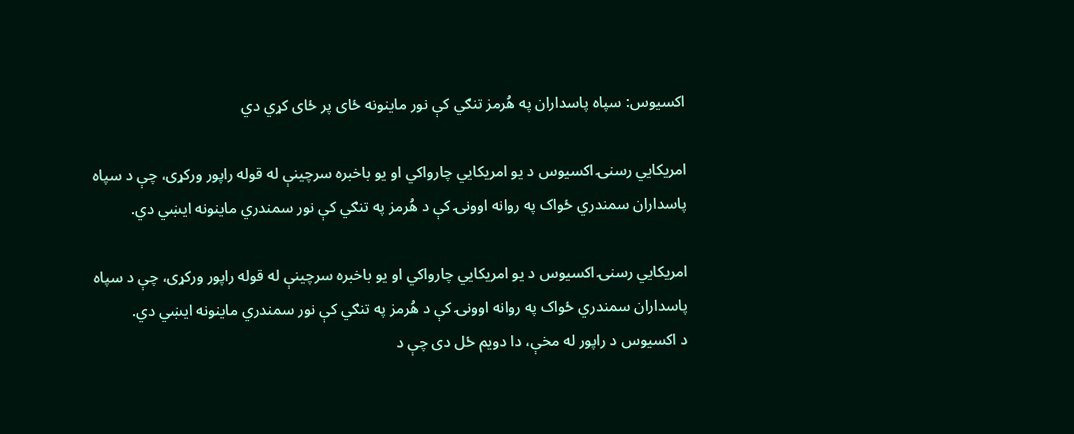اکسیوس: سپاه پاسداران په هُرمز تنګي کې نور ماینونه ځای پر ځای کړي دي

امريکايي رسنۍ اکسیوس د يو امريکايي چارواکي او يو باخبره سرچينې له قوله راپور ورکړی، چې د سپاه پاسداران سمندري ځواک په روانه اوونۍ کې د هُرمز په تنګي کې نور سمندري ماینونه ايښي دي.

امريکايي رسنۍ اکسیوس د يو امريکايي چارواکي او يو باخبره سرچينې له قوله راپور ورکړی، چې د سپاه پاسداران سمندري ځواک په روانه اوونۍ کې د هُرمز په تنګي کې نور سمندري ماینونه ايښي دي.
د اکسیوس د راپور له مخې، دا دویم ځل دی چې د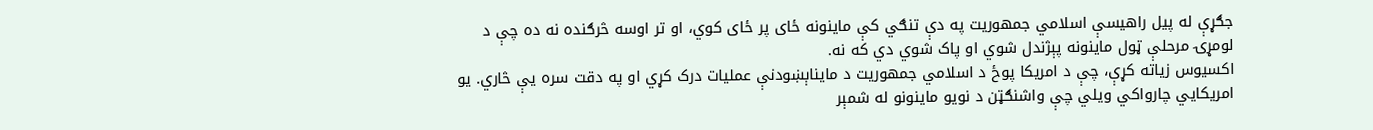جګړې له پيل راهيسې اسلامي جمهوريت په دې تنګي کې ماینونه ځای پر ځای کوي، او تر اوسه څرګنده نه ده چې د لومړۍ مرحلې ټول ماینونه پېژندل شوي او پاک شوي دي که نه.
اکسیوس زياته کړې، چې د امريکا پوځ د اسلامي جمهوريت د مایناېښودنې عمليات درک کړي او په دقت سره يې څاري. يو امريکايي چارواکي ويلي چې واشنګټن د نويو ماینونو له شمېر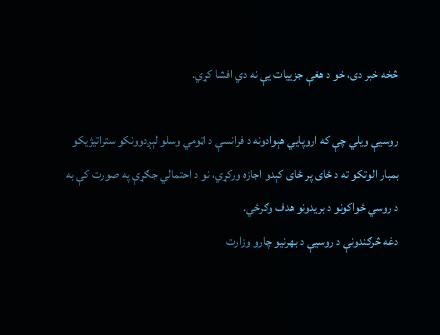څخه خبر دی، خو د هغې جزیيات يې نه دي افشا کړي.

روسیې ویلي چې که اروپايي هېوادونه د فرانسې د اټومي وسلو لېږدوونکو ستراتیژیکو بمبار الوتکو ته د ځای پر ځای کېدو اجازه ورکړي، نو د احتمالي جګړې په صورت کې به د روسي ځواکونو د بریدونو هدف وګرځي.
دغه څرګندونې د روسیې د بهرنیو چارو وزارت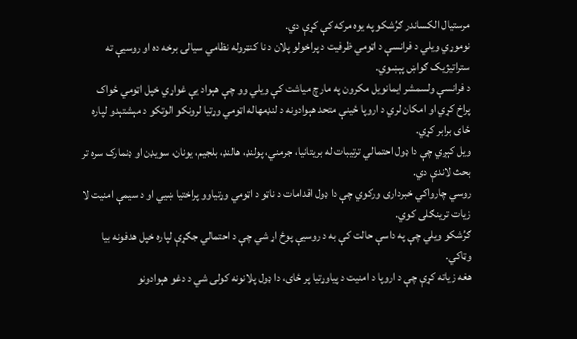مرستیال الکساندر ګرُشکو په یوه مرکه کې کړې دي.
نوموړي ویلي د فرانسې د اټومي ظرفیت د پراخولو پلان د نا کنټروله نظامي سیالۍ برخه ده او روسیې ته ستراتیژیک ګواښ پېښوي.
د فرانسې ولسمشر ایمانویل مکرون په مارچ میاشت کې ویلي وو چې هېواد یې غواړي خپل اټومي ځواک پراخ کړي او امکان لري د اروپا ځینې متحد هېوادونه د لنډمهاله اټومي وړتیا لرونکو الوتکو د مېشتېدو لپاره ځای برابر کړي.
ویل کېږي چې دا ډول احتمالي ترتیبات له بریتانیا، جرمني، پولنډ، هالنډ، بلجیم، یونان، سویډن او ډنمارک سره تر بحث لاندې دي.
روسي چارواکي خبرداری ورکوي چې دا ډول اقدامات د ناټو د اټومي وړتیاوو پراختیا ښيي او د سیمې امنیت لا زیات ترینګلی کوي.
ګرُشکو ویلي چې په داسې حالت کې به د روسیې پوځ اړ شي چې د احتمالي جګړې لپاره خپل هدفونه بیا وټاکي.
هغه زیاته کړې چې د اروپا د امنیت د پیاوړتیا پر ځای، دا ډول پلانونه کولی شي د دغو هېوادونو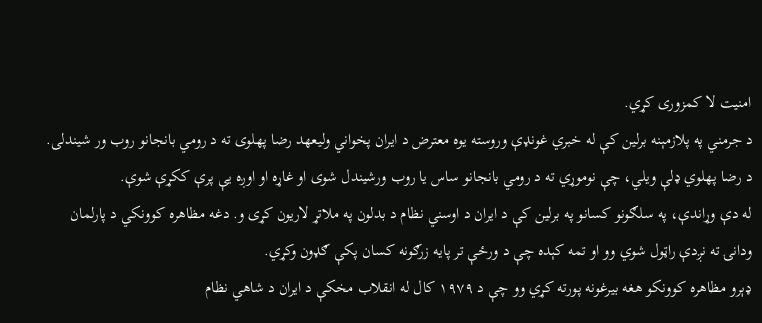امنیت لا کمزوری کړي.
د جرمني په پلازمېنه برلین کې له خبري غونډې وروسته یوه معترض د ایران پخواني ولیعهد رضا پهلوی ته د رومي بانجانو روب ور شیندلی. د رضا پهلوي ډلې ویلي، چې نوموړي ته د رومي بانجانو ساس یا روب ورشیندل شوی او غاړه او اوږه یې پرې ککړې شوې.
له دې وړاندې، په سلګونو کسانو په برلین کې د ایران د اوسني نظام د بدلون په ملاتړ لاریون کړی و. دغه مظاهره کوونکي د پارلمان ودانۍ ته نږدې راټول شوي وو او تمه کېده چې د ورځې تر پایه زرګونه کسان پکې ګډون وکړي.
ډېرو مظاهره کوونکو هغه بیرغونه پورته کړي وو چې د ۱۹۷۹ کال له انقلاب مخکې د ایران د شاهي نظام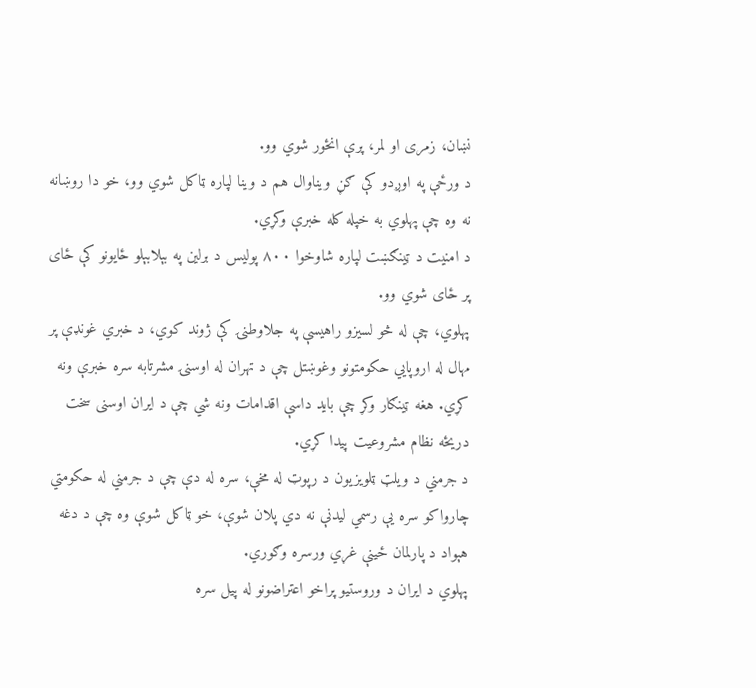نښان، زمری او لمر، پرې انځور شوي وو.
د ورځې په اوږدو کې ګڼ ویناوال هم د وینا لپاره ټاکل شوي وو، خو دا روښانه نه وه چې پهلوي به خپله کله خبرې وکړي.
د امنیت د ټینګښت لپاره شاوخوا ۸۰۰ پولیس د برلین په بېلابېلو ځایونو کې ځای پر ځای شوي وو.
پهلوي، چې له څو لسیزو راهیسې په جلاوطنۍ کې ژوند کوي، د خبري غونډې پر مهال له اروپايي حکومتونو وغوښتل چې د تهران له اوسنۍ مشرتابه سره خبرې ونه کړي. هغه ټینګار وکړ چې باید داسې اقدامات ونه شي چې د ایران اوسنی سخت دریځه نظام مشروعیت پیدا کړي.
د جرمني د ویلټ ټلویزیون د رپوټ له مخې، سره له دې چې د جرمني له حکومتي چارواکو سره یې رسمي لیدنې نه دي پلان شوې، خو ټاکل شوې وه چې د دغه هېواد د پارلمان ځینې غړي ورسره وګوري.
پهلوي د ایران د وروستیو پراخو اعتراضونو له پیل سره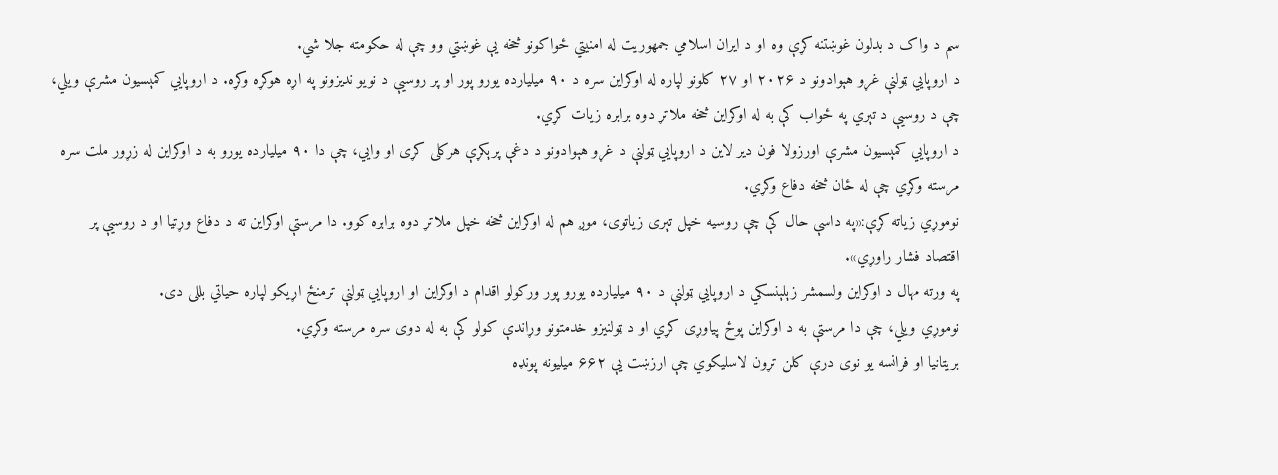سم د واک د بدلون غوښتنه کړې وه او د ایران اسلامي جمهوریت له امنیتي ځواکونو څخه یې غوښتي وو چې له حکومته جلا شي.
د اروپايي ټولنې غړو هېوادونو د ۲۰۲۶ او ۲۷ کلونو لپاره له اوکراین سره د ۹۰ میلیارده یورو پور او پر روسیې د نویو ندیزونو په اړه هوکړه وکړه. د اروپايي کمېسیون مشرې ویلي، چې د روسیې د تېري په ځواب کې به له اوکراین څخه ملاتړ دوه برابره زیات کړي.
د اروپايي کمېسیون مشرې اورزولا فون دیر لاین د اروپايي ټولنې د غړو هېوادونو د دغې پرېکړې هرکلی کړی او وايي، چې دا ۹۰ میلیارده یورو به د اوکراین له زړور ملت سره مرسته وکړي چې له ځان څخه دفاع وکړي.
نوموړي زیاته کړې:«په داسې حال کې چې روسیه خپل تېری زیاتوی، موږ هم له اوکراین څخه خپل ملاتړ دوه برابره کوو. دا مرستې اوکراین ته د دفاع وړتیا او د روسیې پر اقتصاد فشار راوړي».
په ورته مهال د اوکراین ولسمشر زېلېنسکي د اروپايي ټولنې د ۹۰ میلیارده یورو پور ورکولو اقدام د اوکراین او اروپايي ټولنې ترمنځ اړیکو لپاره حیاتي بللی دی.
نوموړي ویلي، چې دا مرستې به د اوکراین پوځ پیاوړی کړي او د ټولنیزو خدمتونو وړاندې کولو کې به له دوی سره مرسته وکړي.
بریتانیا او فرانسه یو نوی درې کلن تړون لاسلیکوي چې ارزښت یې ۶۶۲ میلیونه پونډه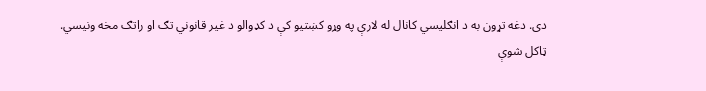دی. دغه تړون به د انګلیسي کانال له لارې په وړو کښتیو کې د کډوالو د غیر قانوني تګ او راتګ مخه ونیسي.
ټاکل شوې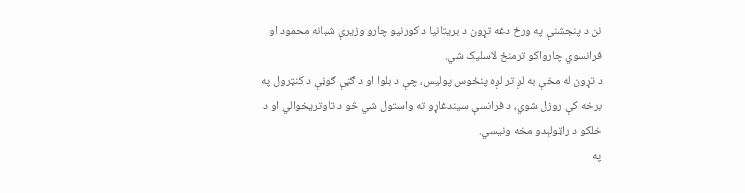نن د پنجشنې په ورځ دغه تړون د بریتانیا د کورنیو چارو وزیرې شبانه محمود او فرانسوي چارواکو ترمنځ لاسلیک شي.
د تړون له مخې به لږ تر لږه پنځوس پولیس، چې د بلوا او د ګڼې ګوڼې د کنټرول په برخه کې روزل شوي، د فرانسې سیندغاړو ته واستول شي څو د تاوتریخوالي او د خلکو د راټولېدو مخه ونیسي.
په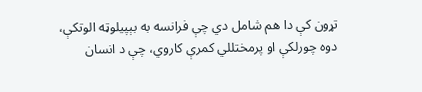تړون کې دا هم شامل دي چې فرانسه به بېپیلوټه الوتکې، دوه چورلکې او پرمختللي کمرې کاروي، چې د انسان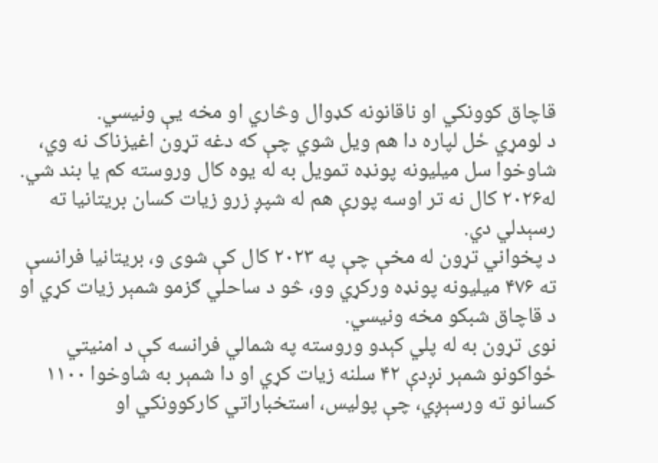قاچاق کوونکي او ناقانونه کډوال وڅاري او مخه یې ونیسي.
د لومړي ځل لپاره دا هم ویل شوي چې که دغه تړون اغیزناک نه وي، شاوخوا سل میلیونه پونډه تمویل به له یوه کال وروسته کم یا بند شي.
له۲۰۲۶ کال نه تر اوسه پورې هم له شپږ زرو زیات کسان بریتانیا ته رسېدلي دي.
د پخواني تړون له مخې چې په ۲۰۲۳ کال کې شوی و، بریتانیا فرانسې ته ۴۷۶ میلیونه پونډه ورکړي وو، څو د ساحلي ګزمو شمېر زیات کړي او د قاچاق شبکو مخه ونیسي.
نوی تړون به له پلي کېدو وروسته په شمالي فرانسه کې د امنیتي ځواکونو شمېر نږدې ۴۲ سلنه زیات کړي او دا شمېر به شاوخوا ۱۱۰۰ کسانو ته ورسېږي، چې پولیس، استخباراتي کارکوونکي او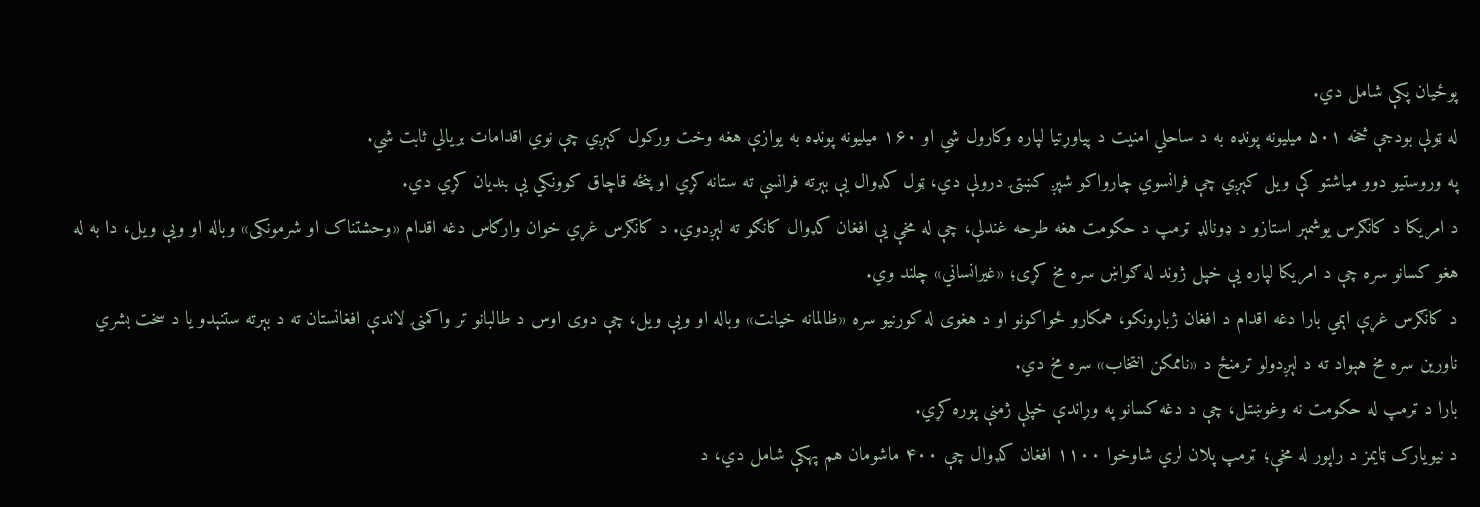پوځيان پکې شامل دي.
له ټولې بودجې څخه ۵۰۱ میلیونه پونډه به د ساحلي امنیت د پیاوړتیا لپاره وکارول شي او ۱۶۰ میلیونه پونډه به یوازې هغه وخت ورکول کېږي چې نوي اقدامات بریالي ثابت شي.
په وروستیو دوو میاشتو کې ویل کېږي چې فرانسوي چارواکو شپږ کښتۍ درولې دي، ټول کډوال یې بېرته فرانسې ته ستانه کړي او پنځه قاچاق کوونکي یې بنديان کړي دي.
د امریکا د کانګرس یوشمېر استازو د ډونالډ ټرمپ د حکومت هغه طرحه غندلې، چې له مخې یې افغان کډوال کانګو ته لېږدوي. د کانګرس غړي خوان وارګاس دغه اقدام «وحشتناک او شرمونکی» وباله او ویې ویل، دا به له هغو کسانو سره چې د امریکا لپاره یې خپل ژوند له ګواښ سره مخ کړی؛ «غیرانساني» چلند وي.
د کانګرس غړې اېمي بارا دغه اقدام د افغان ژباړونکو، همکارو ځواکونو او د هغوی له کورنیو سره «ظالمانه خیانت» وباله او ویې ویل، چې دوی اوس د طالبانو تر واکمنۍ لاندې افغانستان ته د بېرته ستنېدو یا د سخت بشري ناورین سره مخ هېواد ته د لېږدولو ترمنځ د «ناممکن انتخاب» سره مخ دي.
بارا د ټرمپ له حکومت نه وغوښتل، چې د دغه کسانو په وړاندې خپلې ژمنې پوره کړي.
د نیویارک ټایمز د راپور له مخې؛ ټرمپ پلان لري شاوخوا ۱۱۰۰ افغان کډوال چې ۴۰۰ ماشومان هم پهکې شامل دي، د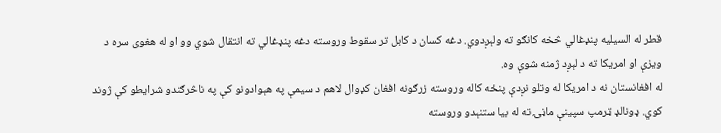قطر له السیلیه پنډغالي څخه کانګو ته ولېږدوي. دغه کسان د کابل تر سقوط وروسته دغه پنډغالي ته انتقال شوي وو او له هغوی سره د ویزې او امریکا ته د لېږد ژمنه شوې وه.
له افغانستان نه د امریکا له وتلو نږدې پنځه کاله وروسته زرګونه افغان کډوال لاهم د سیمې په هېوادونو کې په ناڅرګندو شرایطو کې ژوند کوي. ډونالډ ټرمپ سپينې ماڼۍ ته له بیا ستنېدو وروسته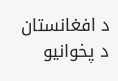د افغانستان د پخوانیو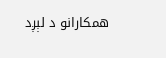همکارانو د لېږد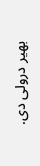بهیر درولی دی.